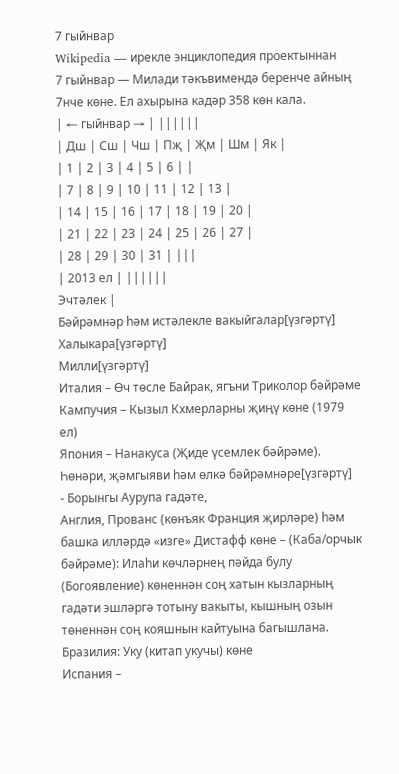7 гыйнвар
Wikipedia — ирекле энциклопедия проектыннан
7 гыйнвар — Милади тәкъвимендә беренче айның 7нче көне. Ел ахырына кадәр 358 көн кала.
| ← гыйнвар → | ||||||
| Дш | Сш | Чш | Пҗ | Җм | Шм | Як |
| 1 | 2 | 3 | 4 | 5 | 6 | |
| 7 | 8 | 9 | 10 | 11 | 12 | 13 |
| 14 | 15 | 16 | 17 | 18 | 19 | 20 |
| 21 | 22 | 23 | 24 | 25 | 26 | 27 |
| 28 | 29 | 30 | 31 | |||
| 2013 ел | ||||||
Эчтәлек |
Бәйрәмнәр һәм истәлекле вакыйгалар[үзгәртү]
Халыкара[үзгәртү]
Милли[үзгәртү]
Италия – Өч төсле Байрак, ягъни Триколор бәйрәме
Кампучия – Кызыл Кхмерларны җиңү көне (1979 ел)
Япония – Нанакуса (Җиде үсемлек бәйрәме).
Һөнәри, җәмгыяви һәм өлкә бәйрәмнәре[үзгәртү]
- Борынгы Аурупа гадәте,
Англия, Прованс (көнъяк Франция җирләре) һәм башка илләрдә «изге» Дистафф көне – (Каба/орчык бәйрәме): Илаһи көчләрнең пәйда булу (Богоявление) көненнән соң хатын кызларның гадәти эшләргә тотыну вакыты, кышның озын төненнән соң кояшнын кайтуына багышлана.
Бразилия: Уку (китап укучы) көне
Испания –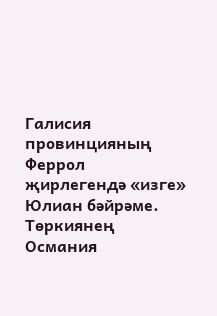Галисия провинцияның
Феррол җирлегендә «изге» Юлиан бәйрәме.
Төркиянең Османия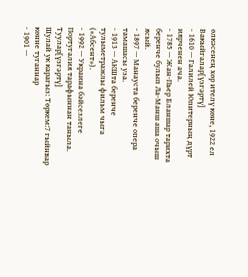өлкәсенең хөр ителү көне, 1922 ел
Вакыйгалар[үзгәртү]
- 1610 — Галилей Юпитерның дүрт иярченен ача.
- 1785 — Жан-Пьер Бланшар тарихта беренче булып Ла-Манш аша очыш ясый.
- 1897 — Манауста беренче опера тамашасы уза.
- 1913 — АКШта беренче тулыметражлы фильм чыга («Абсент»).
- 1992 — Украина бәйсезлеге Португалия тарафыннан таныла.
Туулар[үзгәртү]
Шулай ук карагыз: Төркем:7 гыйнвар көнне туганнар
- 1901 —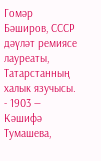Гомәр Бәширов, СССР дәүләт ремиясе лауреаты, Татарстанның халык язучысы.
- 1903 — Кәшифә Тумашева,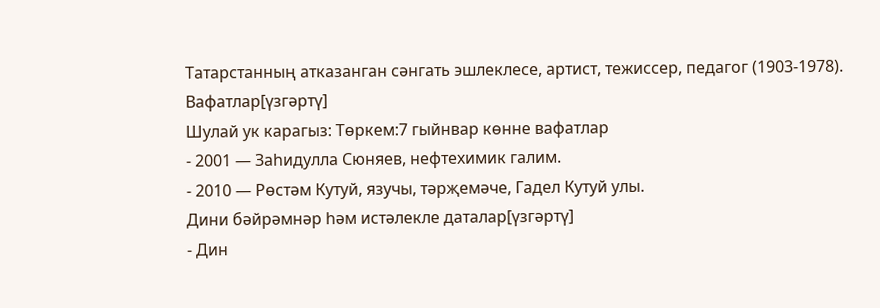Татарстанның атказанган сәнгать эшлеклесе, артист, тежиссер, педагог (1903-1978).
Вафатлар[үзгәртү]
Шулай ук карагыз: Төркем:7 гыйнвар көнне вафатлар
- 2001 — Заһидулла Сюняев, нефтехимик галим.
- 2010 — Рөстәм Кутуй, язучы, тәрҗемәче, Гадел Кутуй улы.
Дини бәйрәмнәр һәм истәлекле даталар[үзгәртү]
- Дин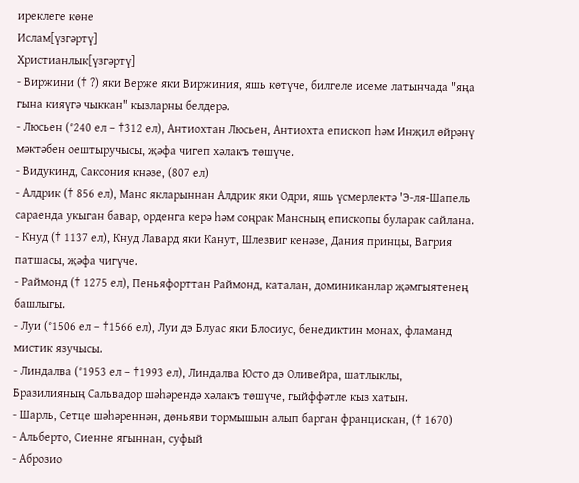иреклеге көне
Ислам[үзгәртү]
Христианлык[үзгәртү]
- Виржини († ?) яки Верже яки Виржиния, яшь көтүче, билгеле исеме латынчада "яңа гына кияүгә чыккан" кызларны белдерә.
- Люсьен (°240 ел – †312 ел), Антиохтан Люсьен, Антиохта епископ һәм Инҗил өйрәнү мәктәбен оештыручысы, җәфа чигеп хәлакъ төшүче.
- Видукинд, Саксония кнәзе, (807 ел)
- Алдрик († 856 ел), Манс якларыннан Алдрик яки Одри, яшь үсмерлектә 'Э-ля-Шапель сараенда укыган бавар, орденга керә һәм соңрак Мансның епископы буларак сайлана.
- Кнуд († 1137 ел), Кнуд Лавард яки Канут, Шлезвиг кенәзе, Дания принцы, Вагрия патшасы, җәфа чигүче.
- Раймонд († 1275 ел), Пеньяфорттан Раймонд, каталан, доминиканлар җәмгыятенең башлыгы.
- Луи (°1506 ел – †1566 ел), Луи дэ Блуас яки Блосиус, бенедиктин монах, фламанд мистик язучысы.
- Линдалва (°1953 ел – †1993 ел), Линдалва Юсто дэ Оливейра, шатлыклы, Бразилияның Сальвадор шәһәрендә хәлакъ төшүче, гыйффәтле кыз хатын.
- Шарль, Сетце шәһәреннән, дөньяви тормышын алып барган францискан, († 1670)
- Альберто, Сиенне ягыннан, суфый
- Аброзио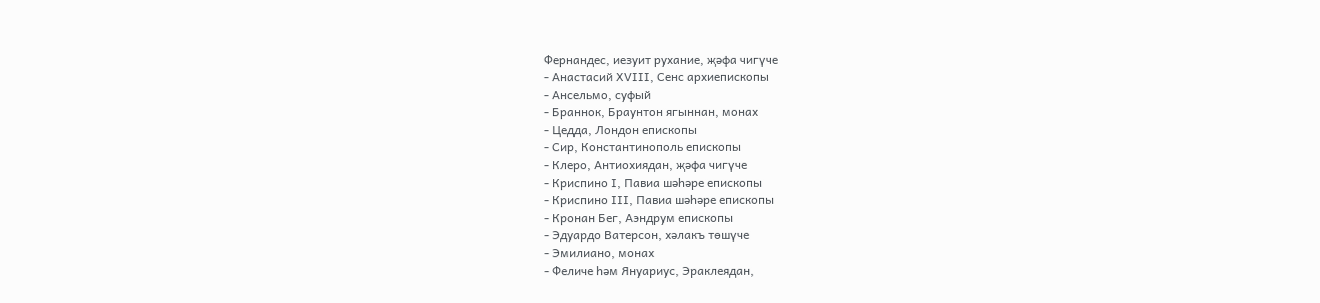Фернандес, иезуит рухание, җәфа чигүче
- Анастасий XVIII, Сенс архиепископы
- Ансельмо, суфый
- Браннок, Браунтон ягыннан, монах
- Цедда, Лондон епископы
- Сир, Константинополь епископы
- Клеро, Антиохиядан, җәфа чигүче
- Криспино I, Павиа шәһәре епископы
- Криспино III, Павиа шәһәре епископы
- Кронан Бег, Аэндрум епископы
- Эдуардо Ватерсон, хәлакъ төшүче
- Эмилиано, монах
- Феличе һәм Януариус, Эраклеядан,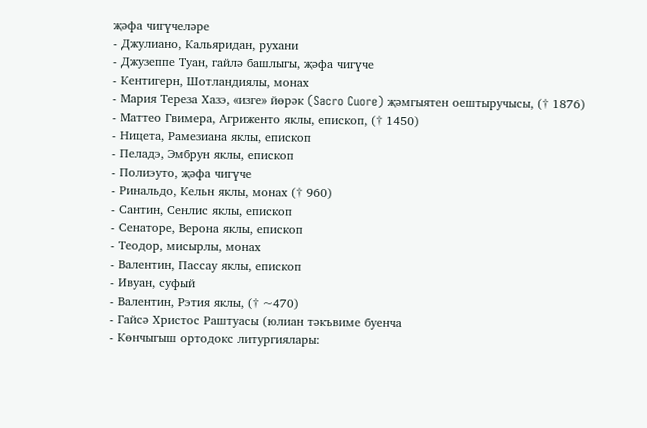җәфа чигүчеләре
- Джулиано, Кальяридан, рухани
- Джузеппе Туан, гайлә башлыгы, җәфа чигүче
- Кентигерн, Шотландиялы, монах
- Мария Тереза Хазэ, «изге» йөрәк (Sacro Cuore) җәмгыятен оештыручысы, († 1876)
- Маттео Гвимера, Агриженто яклы, епископ, († 1450)
- Ницета, Рамезиана яклы, епископ
- Пеладэ, Эмбрун яклы, епископ
- Полиэуто, җәфа чигүче
- Ринальдо, Кельн яклы, монах († 960)
- Сантин, Сенлис яклы, епископ
- Сенаторе, Верона яклы, епископ
- Теодор, мисырлы, монах
- Валентин, Пассау яклы, епископ
- Ивуан, суфый
- Валентин, Рэтия яклы, († ~470)
- Гайсә Христос Раштуасы (юлиан тәкъвиме буенча
- Көнчыгыш ортодокс литургиялары: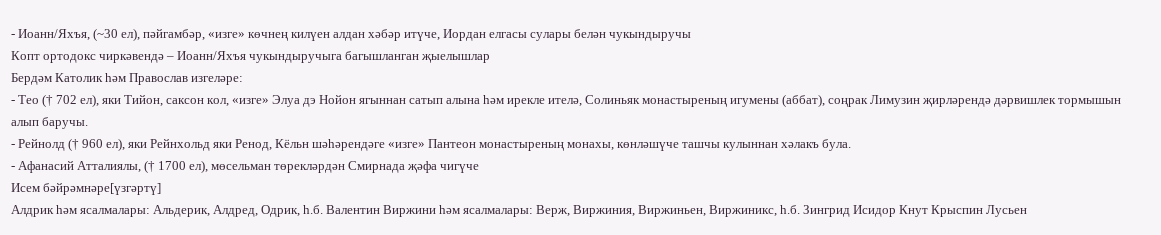- Иоанн/Яхъя, (~30 ел), пәйгамбәр, «изге» көчнең килүен алдан хәбәр итүче, Иордан елгасы сулары белән чукындыручы
Копт ортодокс чиркәвендә – Иоанн/Яхъя чукындыручыга багышланган җыелышлар
Бердәм Католик һәм Православ изгеләре:
- Тео († 702 ел), яки Тийон, саксон кол, «изге» Элуа дэ Нойон ягыннан сатып алына һәм ирекле ителә, Солиньяк монастыреның игумены (аббат), соңрак Лимузин җирләрендә дәрвишлек тормышын алып баручы.
- Рейнолд († 960 ел), яки Рейнхольд яки Ренод, Кёльн шәһәрендәге «изге» Пантеон монастыреның монахы, көнләшүче ташчы кулыннан хәлакъ була.
- Афанасий Атталиялы, († 1700 ел), мөсельман төрекләрдән Смирнада җәфа чигүче
Исем бәйрәмнәре[үзгәртү]
Алдрик һәм ясалмалары: Альдерик, Алдред, Одрик, һ.б. Валентин Виржини һәм ясалмалары: Верж, Виржиния, Виржиньен, Виржиникс, һ.б. Зингрид Исидор Кнут Крыспин Лусьен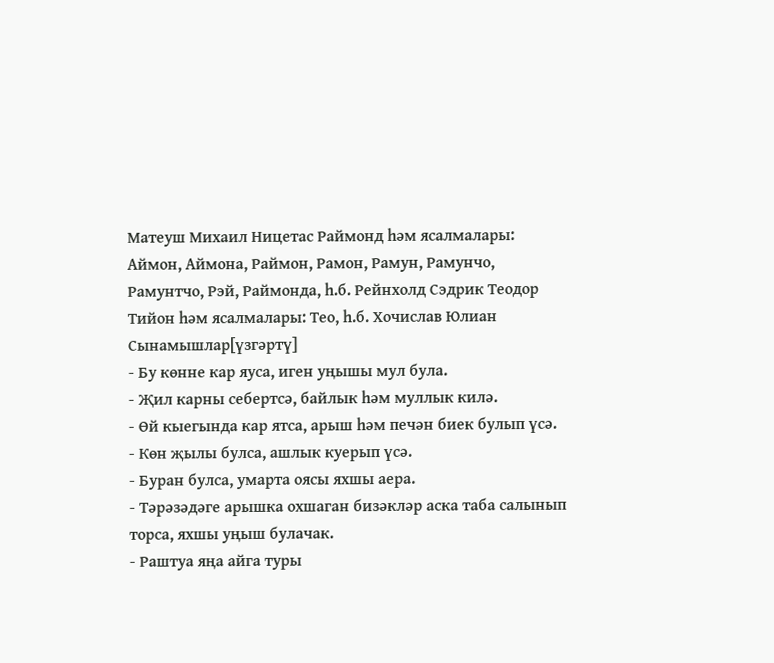Матеуш Михаил Ницетас Раймонд һәм ясалмалары: Аймон, Аймона, Раймон, Рамон, Рамун, Рамунчо, Рамунтчо, Рэй, Раймонда, һ.б. Рейнхолд Сэдрик Теодор Тийон һәм ясалмалары: Тео, һ.б. Хочислав Юлиан
Сынамышлар[үзгәртү]
- Бу көнне кар яуса, иген уңышы мул була.
- Җил карны себертсә, байлык һәм муллык килә.
- Өй кыегында кар ятса, арыш һәм печән биек булып үсә.
- Көн җылы булса, ашлык куерып үсә.
- Буран булса, умарта оясы яхшы аера.
- Тәрәзәдәге арышка охшаган бизәкләр аска таба салынып торса, яхшы уңыш булачак.
- Раштуа яңа айга туры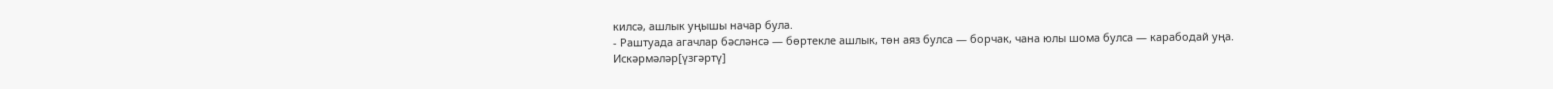килсә, ашлык уңышы начар була.
- Раштуада агачлар бәсләнсә — бөртекле ашлык, төн аяз булса — борчак, чана юлы шома булса — карабодай уңа.
Искәрмәләр[үзгәртү]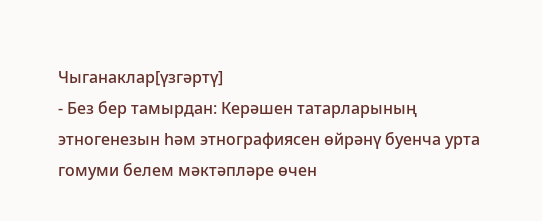Чыганаклар[үзгәртү]
- Без бер тамырдан: Керәшен татарларының этногенезын һәм этнографиясен өйрәнү буенча урта гомуми белем мәктәпләре өчен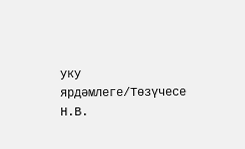уку ярдәмлеге/Төзүчесе Н.В.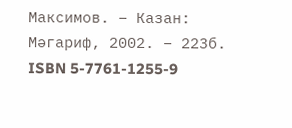Максимов. – Казан: Мәгариф, 2002. – 223б. ISBN 5-7761-1255-9